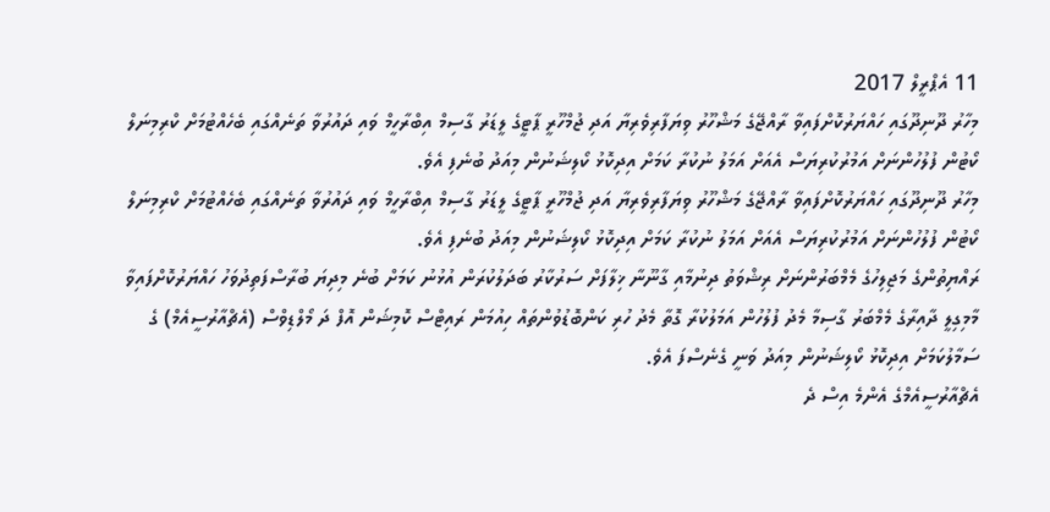11 އެޕްރީލް 2017
މިހާރު ދޫނިދޫގައި ހައްޔަރުކޮށްފައިވާ ރާއްޖޭގެ މަޝްހޫރު ވިޔަފާރިވެރިޔާ އަދި ޖުމްހޫރީ ޕާޓީގެ ލީޑަރު ގާސިމް އިބްރާހީމް ވައި ދައުރުވާ ތަނެއްގައި ބެހެއްޓުމަށް ކްރިމިނަލް ކޯޓުން ފުލުހުންނަށް އަމުރުކުރިޔަސް އެއަށް އަމަލު ނުކުރާ ކަމަށް އިދިކޮޅު ކޯލިޝަނުން މިއަދު ބުނެފި އެވެ.
މިހާރު ދޫނިދޫގައި ހައްޔަރުކޮށްފައިވާ ރާއްޖޭގެ މަޝްހޫރު ވިޔަފާރިވެރިޔާ އަދި ޖުމްހޫރީ ޕާޓީގެ ލީޑަރު ގާސިމް އިބްރާހީމް ވައި ދައުރުވާ ތަނެއްގައި ބެހެއްޓުމަށް ކްރިމިނަލް ކޯޓުން ފުލުހުންނަށް އަމުރުކުރިޔަސް އެއަށް އަމަލު ނުކުރާ ކަމަށް އިދިކޮޅު ކޯލިޝަނުން މިއަދު ބުނެފި އެވެ.
ރައްޔިތުންގެ މަޖިލިހުގެ މެމްބަރުންނަށް ރިޝްވަތު ދިނުމާއި ގާނޫނާ ޚިލާފަށް ސަރުކާރު ބަދަލުކުރަން އުޅުނު ކަމަށް ބުނެ މިދިޔަ ބުރާސްފަތިދުވަހު ހައްޔަރުކޮށްފައިވާ މާމިގިލީ ދާއިރާގެ މެމްބަރު ގާސިމާ މެދު ފުލުހުން އަމަލުކުރާ ގޮތާ މެދު ހުރި ކަންބޮޑުވުންތައް ހިއުމަން ރައިޓްސް ކޮމިޝަން އޮފް ދަ މޯލްޑިވްސް (އެޗްއާރުސީއެމް) ގެ ސަމާލުކަމަށް އިދިކޮޅު ކޯލިޝަނުން މިއަދު ވަނީ ގެނެސްފަ އެވެ.
އެޗްއާރުސީއެމްގެ އެންމެ އިސް ދެ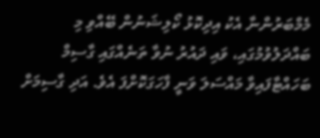މެމްބަރުންނާ އެކު އިދިކޮޅު ކޯލިޝަނުން ބޭއްވި މި ބައްދަލުވުމުގައި، ވައި ދައުރު ނުވާ ތަނެއްގައި ގާސިމް ބަހައްޓާފައިވާ މައްސަލަ ވަނީ ފާހަގަކޮށްފަ އެވެ. އަދި ގާސިމަށް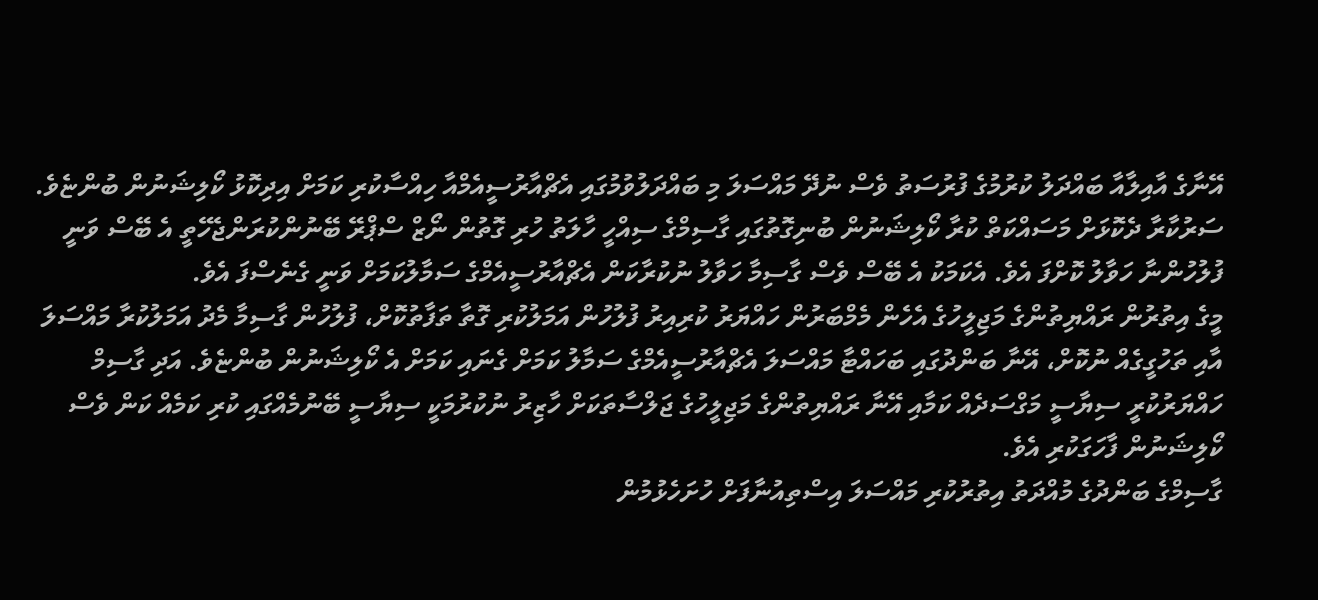އޭނާގެ އާއިލާއާ ބައްދަލު ކުރުމުގެ ފުރުސަތު ވެސް ނުދޭ މައްސަލަ މި ބައްދަލުވުމުގައި އެޗްއާރުސީއެމްއާ ހިއްސާކުރި ކަމަށް އިދިކޮޅު ކޯލިޝަނުން ބުންޏެވެ.
ސަރުކާރާ ދެކޮޅަށް މަސައްކަތް ކުރާ ކޯލިޝަނުން ބުނިގޮތުގައި ގާސިމްގެ ސިއްހީ ހާލަތު ހުރި ގޮތުން ނޯޒް ސްޕްރޭ ބޭނުންކުރަންޖެހޭތީ އެ ބޭސް ވަނީ ފުލުހުންނާ ހަވާލު ކޮށްފަ އެވެ. އެކަމަކު އެ ބޭސް ވެސް ގާސިމާ ހަވާލު ނުކުރާކަން އެޗްއާރުސީއެމްގެ ސަމާލުކަމަށް ވަނީ ގެނެސްފަ އެވެ.
މީގެ އިތުރުން ރައްޔިތުންގެ މަޖިލީހުގެ އެހެން މެމްބަރުން ހައްޔަރު ކުރިއިރު ފުލުހުން އަމަލުކުރި ގޮތާ ތަފާތުކޮށް، ފުލުހުން ގާސިމާ މެދު އަމަލުކުރާ މައްސަލަ އާއި ތަހުގީގެއް ނުކޮށް، އޭނާ ބަންދުގައި ބަހައްޓާ މައްސަލަ އެޗްއާރުސީއެމްގެ ސަމާލު ކަމަށް ގެނައި ކަމަށް އެ ކޯލިޝަނުން ބުންޏެވެ. އަދި ގާސިމް ހައްޔަރުކުރީ ސިޔާސީ މަގްސަދެއް ކަމާއި އޭނާ ރައްޔިތުންގެ މަޖިލީހުގެ ޖަލްސާތަކަށް ހާޒިރު ނުކުރުމަކީ ސިޔާސީ ބޭނުމެއްގައި ކުރި ކަމެއް ކަން ވެސް ކޯލިޝަނުން ފާހަގަކުރި އެވެ.
ގާސިމްގެ ބަންދުގެ މުއްދަތު އިތުރުކުރި މައްސަލަ އިސްތިއުނާފަށް ހުށަހެޅުމުން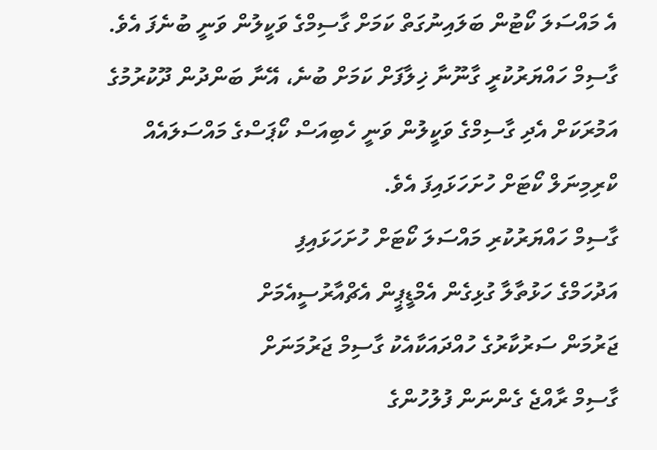އެ މައްސަލަ ކޯޓުން ބަލައިނުގަތް ކަމަށް ގާސިމްގެ ވަކީލުން ވަނީ ބުނެފަ އެވެ. ގާސިމް ހައްޔަރުކުރީ ގާނޫނާ ޚިލާފަށް ކަމަށް ބުނެ، އޭނާ ބަންދުން ދޫކުރުމުގެ އަމުރަކަށް އެދި ގާސިމްގެ ވަކީލުން ވަނީ ހެބިއަސް ކޯޕަސްގެ މައްސަލައެއް ކްރިމިނަލް ކޯޓަށް ހުށަހަޅައިފަ އެވެ.
ގާސިމް ހައްޔަރުކުރި މައްސަލަ ކޯޓަށް ހުށަހަޅައިފި
އަދުހަމްގެ ހަޅުތާލާ ގުޅިގެން އެމްޑީޕީން އެޗްއާރުސީއެމަށް
ޖަރުމަން ސަރުކާރުގެ ހުއްދައަކާއެކު ގާސިމް ޖަރުމަނަށް
ގާސިމް ރާއްޖެ ގެންނަން ފުލުހުންގެ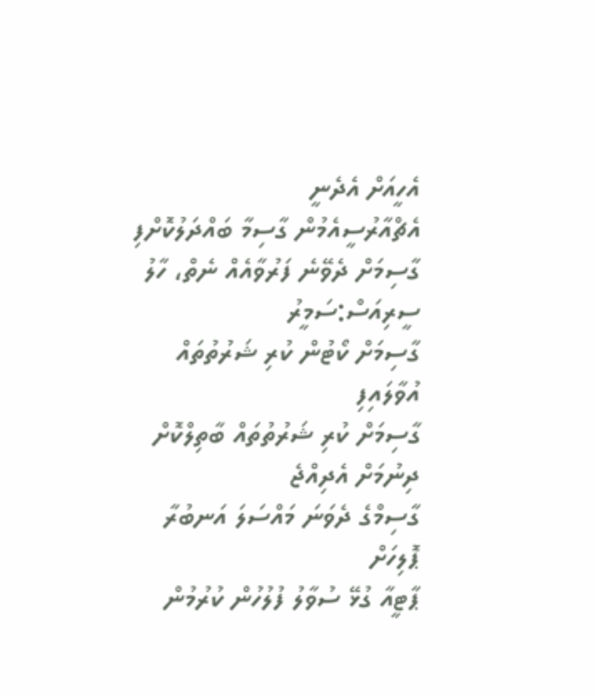އެހީއަށް އެދެނީ
އެޗްއާރުސީއެމުން ގާސިމާ ބައްދަލުކޮށްފި
ގާސިމަށް ދެވޭނެ ފަރުވާއެއް ނެތް، ހާލު ސީރިއަސް:ސަމީރު
ގާސިމަށް ކޯޓުން ކުރި ޝަރުތުތައް އުވާލައިފި
ގާސިމަށް ކުރި ޝަރުތުތައް ބާތިލްކޮށް ދިނުމަށް އެދިއްޖެ
ގާސިމްގެ ދެވަނަ މައްސަލަ އަނބުރާ ޕޮލިހަށް
ޕާޓީއާ ގުޅޭ ސުވާލު ފުލުހުން ކުރުމުން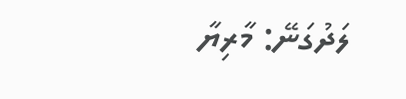ލަދުގަނޭ: މާރިޔާ